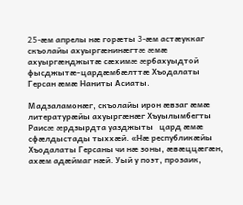25-æм апрелы нæ горæты 3-æм астæуккаг скъолайы ахуыргæнинæгтæ æмæ ахуыргæнджытæ сæхимæ æрбахуыдтой фысджытæ-цардæмбæлттæ Хъодалаты Герсан æмæ Наниты Асиаты.

Мадзаламонæг, скъолайы ирон æвзаг æмæ литературæйы ахуыргæнæг Хъуылымбегты Раисæ æрдзырдта уазджыты   цард æмæ сфæлдыстады тыххæй. «Нæ республикæйы Хъодалаты Герсаны чи нæ зоны, æвæццæгæн, ахæм адæймаг нæй. Уый у поэт, прозаик,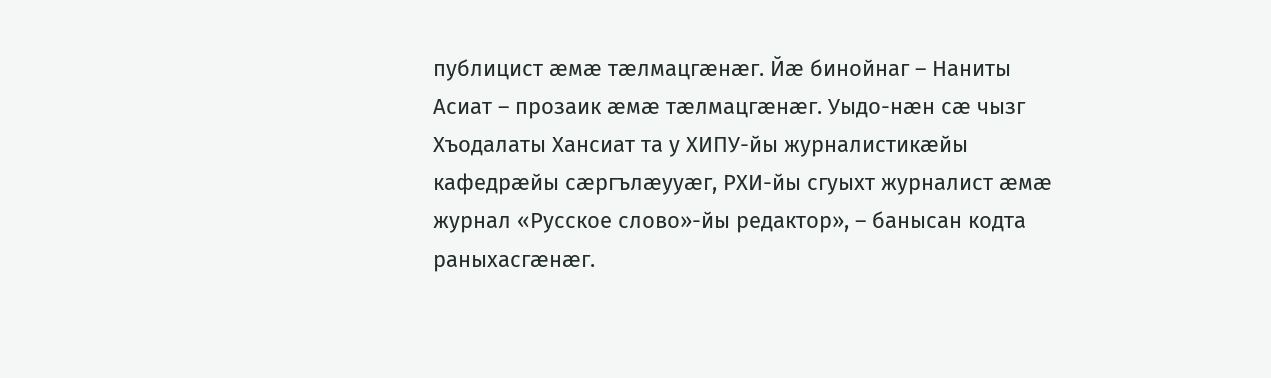публицист æмæ тæлмацгæнæг. Йæ бинойнаг – Наниты Асиат – прозаик æмæ тæлмацгæнæг. Уыдо-нæн сæ чызг Хъодалаты Хансиат та у ХИПУ-йы журналистикæйы кафедрæйы сæргълæууæг, РХИ-йы сгуыхт журналист æмæ журнал «Русское слово»-йы редактор», – банысан кодта раныхасгæнæг.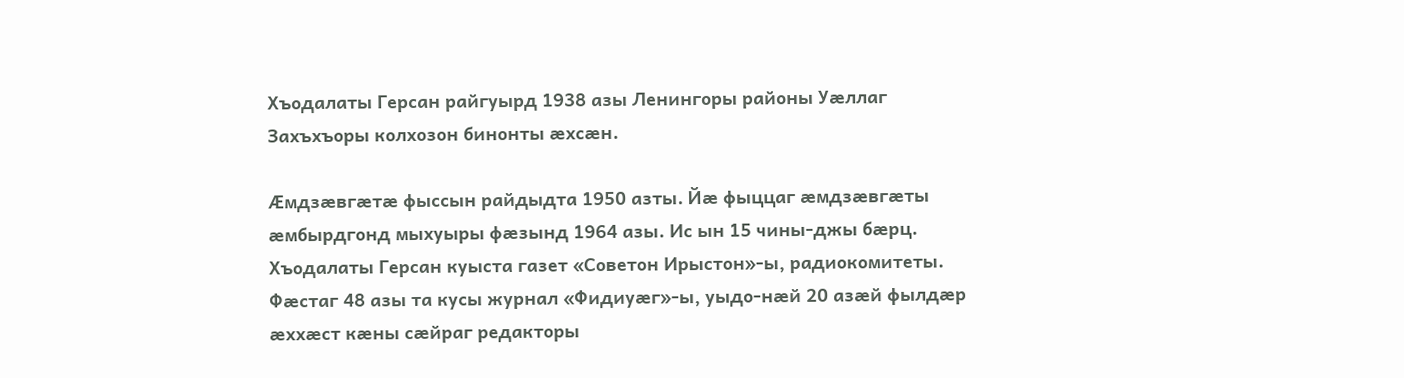Хъодалаты Герсан райгуырд 1938 азы Ленингоры районы Уæллаг Захъхъоры колхозон бинонты æхсæн.

Æмдзæвгæтæ фыссын райдыдта 1950 азты. Йæ фыццаг æмдзæвгæты æмбырдгонд мыхуыры фæзынд 1964 азы. Ис ын 15 чины-джы бæрц. Хъодалаты Герсан куыста газет «Советон Ирыстон»-ы, радиокомитеты. Фæстаг 48 азы та кусы журнал «Фидиуæг»-ы, уыдо-нæй 20 азæй фылдæр æххæст кæны сæйраг редакторы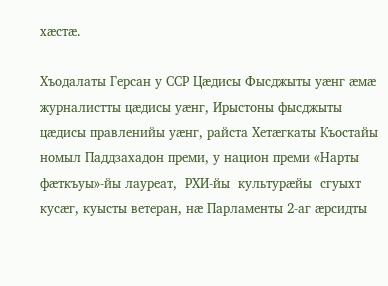хæстæ.

Хъодалаты Герсан у ССР Цæдисы Фысджыты уæнг æмæ журналистты цæдисы уæнг, Ирыстоны фысджыты цæдисы правленийы уæнг, райста Хетæгкаты Къостайы номыл Паддзахадон преми, у национ преми «Нарты фæткъуы»-йы лауреат,  РХИ-йы  культурæйы  сгуыхт кусæг, куысты ветеран, нæ Парламенты 2-аг æрсидты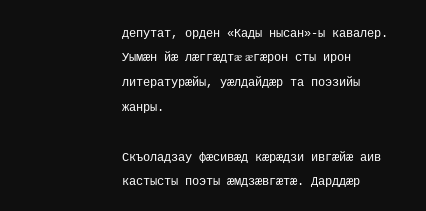депутат, орден «Кады нысан»-ы кавалер. Уымæн йæ лæггæдтæ æгæрон сты ирон литературæйы, уæлдайдæр та поэзийы жанры.

Скъоладзау фæсивæд кæрæдзи ивгæйæ аив кастысты поэты æмдзæвгæтæ. Дарддæр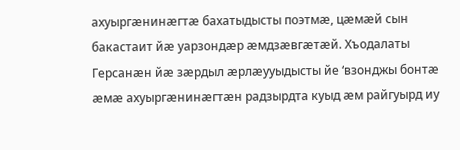ахуыргæнинæгтæ бахатыдысты поэтмæ, цæмæй сын бакастаит йæ уарзондæр æмдзæвгæтæй. Хъодалаты Герсанæн йæ зæрдыл æрлæууыдысты йе ʻвзонджы бонтæ æмæ ахуыргæнинæгтæн радзырдта куыд æм райгуырд иу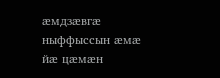æмдзæвгæ ныффыссын æмæ йæ цæмæн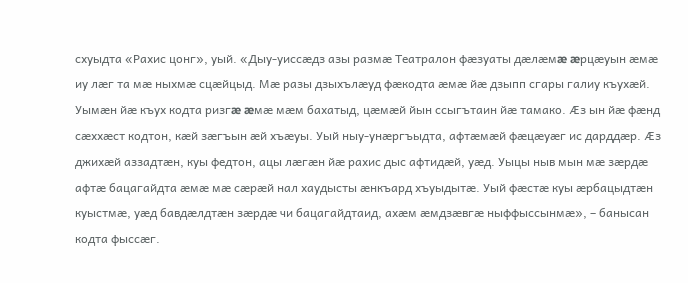схуыдта «Рахис цонг», уый. «Дыу-уиссæдз азы размæ Театралон фæзуаты дæлæмæ æрцæуын æмæ иу лæг та мæ ныхмæ сцæйцыд. Мæ разы дзыхълæуд фæкодта æмæ йæ дзыпп сгары галиу къухæй. Уымæн йæ къух кодта ризгæ æмæ мæм бахатыд, цæмæй йын ссыгътаин йæ тамако. Æз ын йæ фæнд сæххæст кодтон, кæй зæгъын æй хъæуы. Уый ныу-унæргъыдта, афтæмæй фæцæуæг ис дарддæр. Æз джихæй аззадтæн, куы федтон, ацы лæгæн йæ рахис дыс афтидæй, уæд. Уыцы ныв мын мæ зæрдæ афтæ бацагайдта æмæ мæ сæрæй нал хаудысты æнкъард хъуыдытæ. Уый фæстæ куы æрбацыдтæн куыстмæ, уæд бавдæлдтæн зæрдæ чи бацагайдтаид, ахæм æмдзæвгæ ныффыссынмæ», – банысан кодта фыссæг.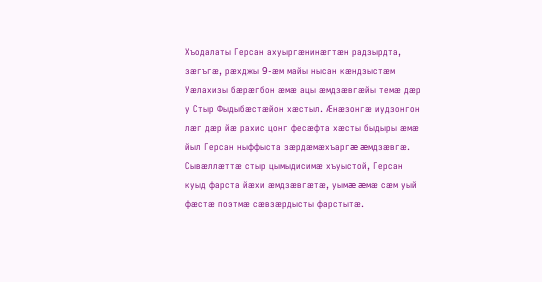Хъодалаты Герсан ахуыргæнинæгтæн радзырдта, зæгъгæ, рæхджы 9-æм майы нысан кæндзыстæм Уæлахизы бæрæгбон æмæ ацы æмдзæвгæйы темæ дæр у Стыр Фыдыбæстæйон хæстыл. Æнæзонгæ иудзонгон лæг дæр йæ рахис цонг фесæфта хæсты быдыры æмæ йыл Герсан ныффыста зæрдæмæхъаргæ æмдзæвгæ. Сывæллæттæ стыр цымыдисимæ хъуыстой, Герсан куыд фарста йæхи æмдзæвгæтæ, уымæ æмæ сæм уый фæстæ поэтмæ сæвзæрдысты фарстытæ.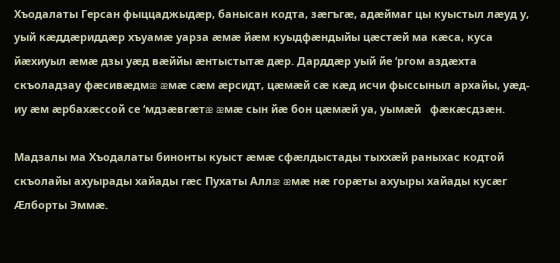Хъодалаты Герсан фыццаджыдæр, банысан кодта, зæгъгæ, адæймаг цы куыстыл лæуд у, уый кæддæриддæр хъуамæ уарза æмæ йæм куыдфæндыйы цæстæй ма кæса, куса йæхиуыл æмæ дзы уæд вæййы æнтыстытæ дæр. Дарддæр уый йе ‘ргом аздæхта скъоладзау фæсивæдмæ æмæ сæм æрсидт, цæмæй сæ кæд исчи фыссыныл архайы, уæд-иу æм æрбахæссой се ʻмдзæвгæтæ æмæ сын йæ бон цæмæй уа, уымæй   фæкæсдзæн.

Мадзалы ма Хъодалаты бинонты куыст æмæ сфæлдыстады тыххæй раныхас кодтой скъолайы ахуырады хайады гæс Пухаты Аллæ æмæ нæ горæты ахуыры хайады кусæг Æлборты Эммæ.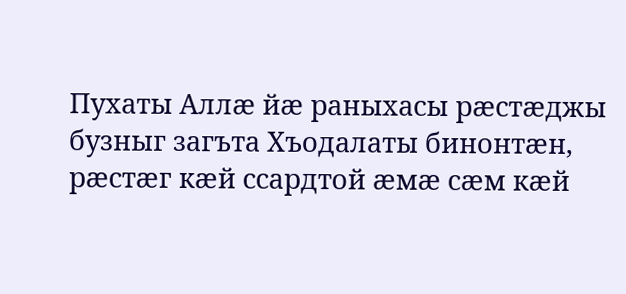Пухаты Аллæ йæ раныхасы рæстæджы бузныг загъта Хъодалаты бинонтæн, рæстæг кæй ссардтой æмæ сæм кæй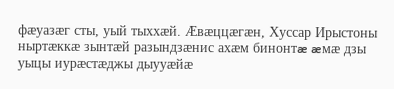фæуазæг сты, уый тыххæй. Æвæццæгæн, Хуссар Ирыстоны ныртæккæ зынтæй разындзæнис ахæм бинонтæ æмæ дзы уыцы иурæстæджы дыууæйæ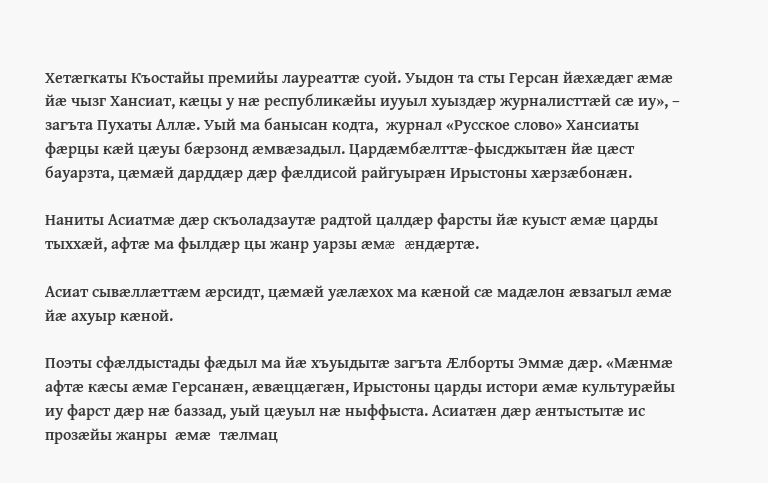Хетæгкаты Къостайы премийы лауреаттæ суой. Уыдон та сты Герсан йæхæдæг æмæ йæ чызг Хансиат, кæцы у нæ республикæйы иууыл хуыздæр журналисттæй сæ иу», – загъта Пухаты Аллæ. Уый ма банысан кодта,  журнал «Русское слово» Хансиаты фæрцы кæй цæуы бæрзонд æмвæзадыл. Цардæмбæлттæ-фысджытæн йæ цæст бауарзта, цæмæй дарддæр дæр фæлдисой райгуырæн Ирыстоны хæрзæбонæн.

Наниты Асиатмæ дæр скъоладзаутæ радтой цалдæр фарсты йæ куыст æмæ царды тыххæй, афтæ ма фылдæр цы жанр уарзы æмæ æндæртæ.

Асиат сывæллæттæм æрсидт, цæмæй уæлæхох ма кæной сæ мадæлон æвзагыл æмæ йæ ахуыр кæной.

Поэты сфæлдыстады фæдыл ма йæ хъуыдытæ загъта Æлборты Эммæ дæр. «Мæнмæ афтæ кæсы æмæ Герсанæн, æвæццæгæн, Ирыстоны царды истори æмæ культурæйы иу фарст дæр нæ баззад, уый цæуыл нæ ныффыста. Асиатæн дæр æнтыстытæ ис прозæйы жанры  æмæ  тæлмац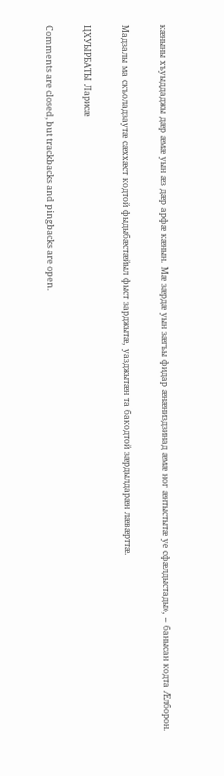кæныны хъуыддаджы дæр æмæ уын æз дæр арфæ кæнын. Мæ зæрдæ уын зæгъы фидар æнæниздзинад æмæ ног æнтыстытæ уе сфæлдыстады», – банысан кодта Æлборон.

Мадзалы ма скъоладзаутæ сæххæст кодтой фыдыбæстæйыл фыст зарджытæ, уазджытæн та бакодтой зæрдылдарæн лæвæрттæ.

ЦХУЫРБАТЫ Ларисæ

Comments are closed, but trackbacks and pingbacks are open.